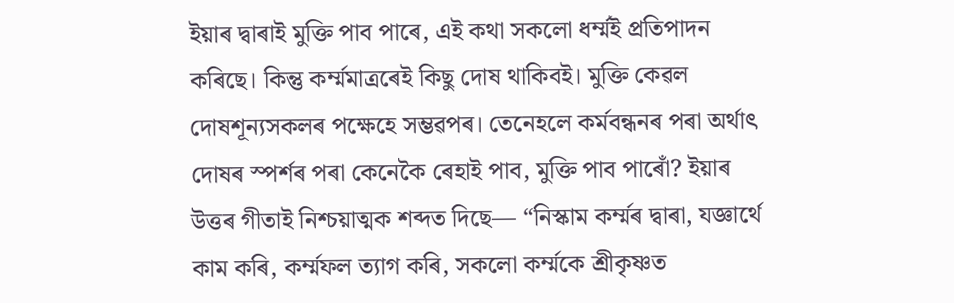ইয়াৰ দ্বাৰাই মুক্তি পাব পাৰে, এই কথা সকলো ধৰ্ম্মই প্ৰতিপাদন কৰিছে। কিন্তু কৰ্ম্মমাত্ৰৰেই কিছু দোষ থাকিবই। মুক্তি কেৱল দোষশূন্যসকলৰ পক্ষেহে সম্ভৱপৰ। তেনেহলে কৰ্মবন্ধনৰ পৰা অৰ্থাৎ দোষৰ স্পৰ্শৰ পৰা কেনেকৈ ৰেহাই পাব, মুক্তি পাব পাৰোঁ? ইয়াৰ উত্তৰ গীতাই নিশ্চয়াত্মক শব্দত দিছে— “নিস্কাম কৰ্ম্মৰ দ্বাৰা, যজ্ঞাৰ্থে কাম কৰি, কৰ্ম্মফল ত্যাগ কৰি, সকলো কৰ্ম্মকে শ্ৰীকৃষ্ণত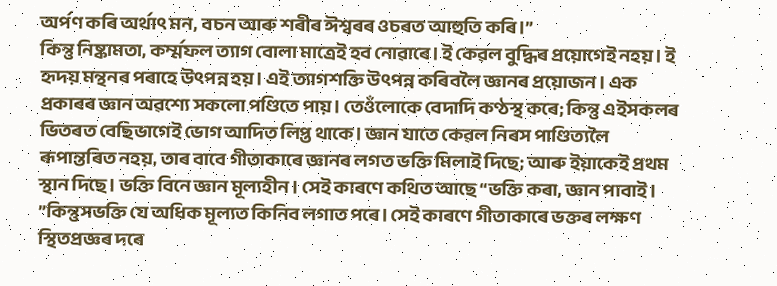অৰ্পণ কৰি অৰ্থাৎ মন, বচন আৰু শৰীৰ ঈশ্বৰৰ ওচৰত আহুতি কৰি।”
কিন্তু নিষ্কামতা, কৰ্ম্মফল ত্যাগ বোলা মাত্ৰেই হব নোৱাৰে। ই কেৱল বুদ্ধিৰ প্ৰয়োগেই নহয়। ই হৃদয় মন্থনৰ পৰাহে উৎপন্ন হয়। এই ত্যাগশক্তি উৎপন্ন কৰিবলৈ জ্ঞানৰ প্ৰয়োজন। এক প্ৰকাৰৰ জ্ঞান অৱশ্যে সকলো পণ্ডিতে পায়। তেওঁলোকে বেদাদি কণ্ঠস্থ কৰে; কিন্তু এইসকলৰ ভিতৰত বেছিভাগেই ভোগ আদিত লিপ্ত থাকে। জ্ঞান যাতে কেৱল নিৰস পাণ্ডিত্যলৈ ৰূপান্তৰিত নহয়, তাৰ বাবে গীতাকাৰে জ্ঞানৰ লগত ভক্তি মিলাই দিছে; আৰু ইয়াকেই প্ৰথম স্থান দিছে। ভক্তি বিনে জ্ঞান মূল্যহীন। সেই কাৰণে কথিত আছে “ভক্তি কৰা, জ্ঞান পাবাই। ”কিন্তুসভক্তি যে অধিক মূল্যত কিনিব লগাত পৰে। সেই কাৰণে গীতাকাৰে ভক্তৰ লক্ষণ স্থিতপ্ৰজ্ঞৰ দৰে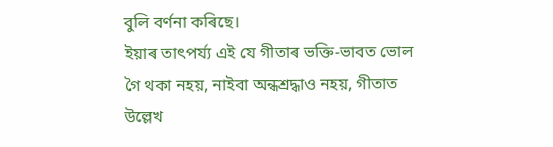বুলি বৰ্ণনা কৰিছে।
ইয়াৰ তাৎপৰ্য্য এই যে গীতাৰ ভক্তি-ভাবত ভোল গৈ থকা নহয়, নাইবা অন্ধশ্ৰদ্ধাও নহয়, গীতাত উল্লেখ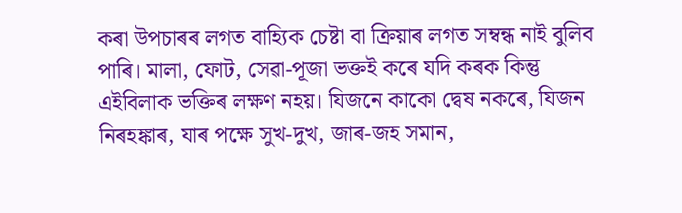কৰা উপচাৰৰ লগত বাহ্যিক চেষ্টা বা ক্ৰিয়াৰ লগত সম্বন্ধ নাই বুলিব পাৰি। মালা, ফোট, সেৱা-পূজা ভক্তই কৰে যদি কৰক কিন্তু এইবিলাক ভক্তিৰ লক্ষণ নহয়। যিজনে কাকো দ্বেষ নকৰে, যিজন নিৰহঙ্কাৰ, যাৰ পক্ষে সুখ-দুখ, জাৰ-জহ সমান,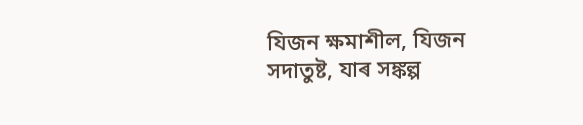যিজন ক্ষমাশীল, যিজন সদাতুষ্ট, যাৰ সঙ্কল্প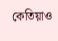কেতিয়াও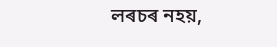লৰচৰ নহয়,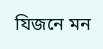যিজনে মন